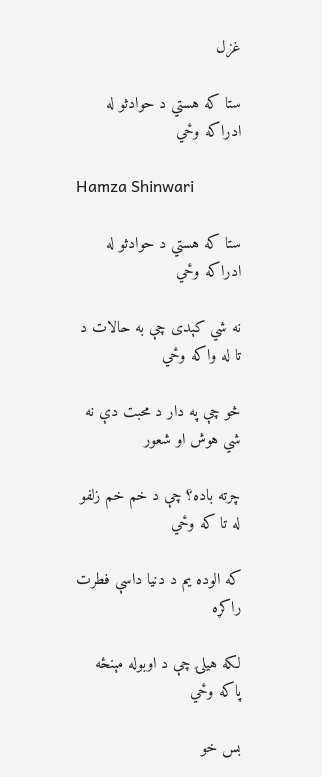غزل

ستا که هستي د حوادثو له ادراکه وځي

Hamza Shinwari

ستا که هستي د حوادثو له ادراکه وځي

نه شي کېدی چې به حالات د تا له واکه وځي

څو چې په دار د محبت دې نه شي هوش او شعور

چرته باده؟ چې د خم خم زلفو له تا که وځي

که الوده يم د دنيا داسې فطرت راکړه

لکه هيلۍ چې د اوبوله مېنځه پاکه وځي

بس خو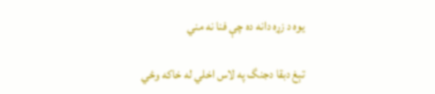يوه د زړه دانه ده چې فنا نه مني

تېغ دبقا دجنگ په لاس اخلي له خاکه وځي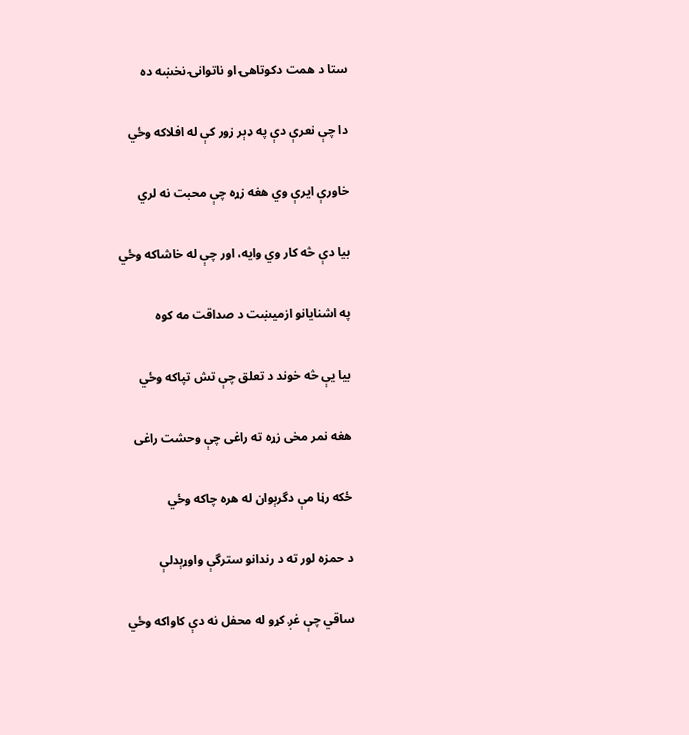ستا د همت دکوتاهۍ او ناتوانۍ نخښه ده

دا چې نعرې دې په ډېر زور کې له افلاکه وځي

خاورې ايرې وي هغه زړه چې محبت نه لري

بيا دې څه کار وي وايه، اور چې له خاشاکه وځي

په اشنايانو ازميښت د صداقت مه کوه

بيا يې څه خوند د تعلق چې تش تپاکه وځي

هغه نمر مخی زړه ته راغی چې وحشت راغی

ځکه رڼا مې دگرېوان له هره چاکه وځي

د حمزه لور ته د رندانو سترگې واوړېدلې

ساقي چې غږ کړو له محفل نه دې کاواکه وځي